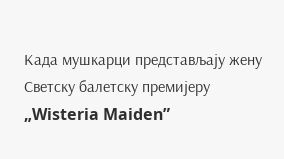Када мушкарци представљају жену
Светску балетску премијеру „Wisteria Maiden”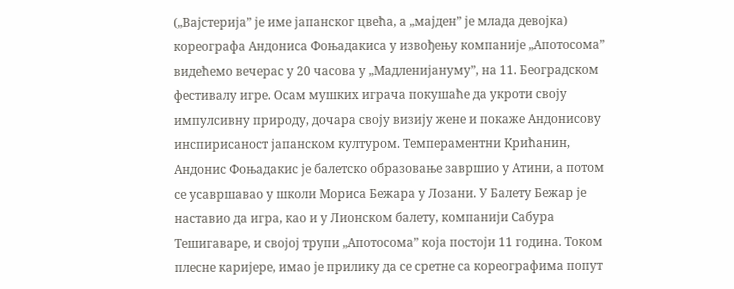(„Вајстерија” је име јапанског цвећа, а „мајден” је млада девојка) кореографа Андониса Фоњадакиса у извођењу компаније „Апотосома” видећемо вечерас у 20 часова у „Мадленијануму”, на 11. Београдском фестивалу игре. Осам мушких играча покушаће да укроти своју импулсивну природу, дочара своју визију жене и покаже Андонисову инспирисаност јапанском културом. Темпераментни Крићанин, Андонис Фоњадакис је балетско образовање завршио у Атини, а потом се усавршавао у школи Мориса Бежара у Лозани. У Балету Бежар је наставио да игра, као и у Лионском балету, компанији Сабура Тешигаваре, и својој трупи „Апотосома” која постоји 11 година. Током плесне каријере, имао је прилику да се сретне са кореографима попут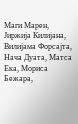Маги Марен, Јиржија Килијана, Вилијама Форсајта, Нача Дуата, Матса Ека, Мориса Бежара,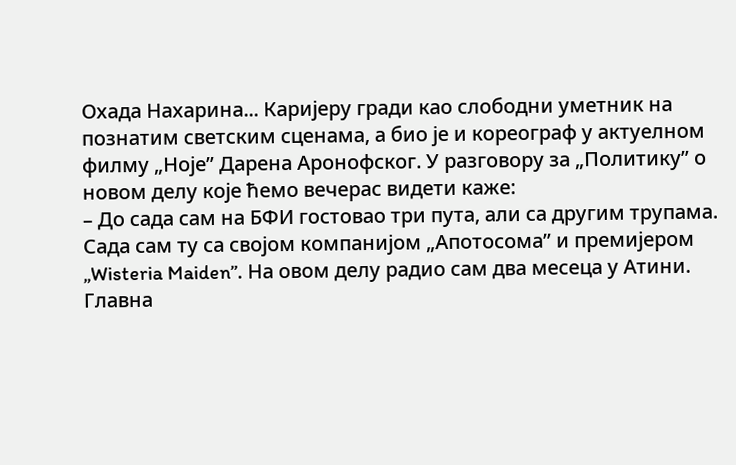Охада Нахарина... Каријеру гради као слободни уметник на познатим светским сценама, а био је и кореограф у актуелном филму „Ноје” Дарена Аронофског. У разговору за „Политику” о новом делу које ћемо вечерас видети каже:
– До сада сам на БФИ гостовао три пута, али са другим трупама. Сада сам ту са својом компанијом „Апотосома” и премијером „Wisteria Maiden”. На овом делу радио сам два месеца у Атини. Главна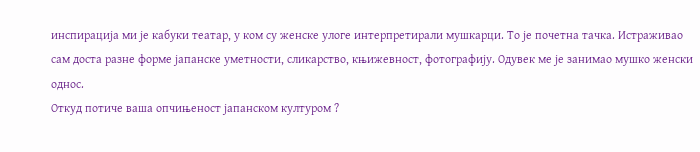инспирација ми је кабуки театар, у ком су женске улоге интерпретирали мушкарци. То је почетна тачка. Истраживао сам доста разне форме јапанске уметности, сликарство, књижевност, фотографију. Одувек ме је занимао мушко женски однос.
Откуд потиче ваша опчињеност јапанском културом ?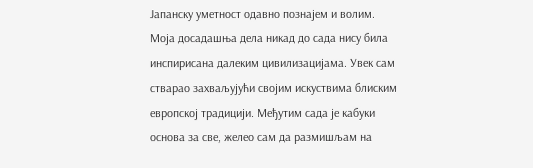Јапанску уметност одавно познајем и волим. Моја досадашња дела никад до сада нису била инспирисана далеким цивилизацијама. Увек сам стварао захваљујући својим искуствима блиским европској традицији. Међутим сада је кабуки основа за све, желео сам да размишљам на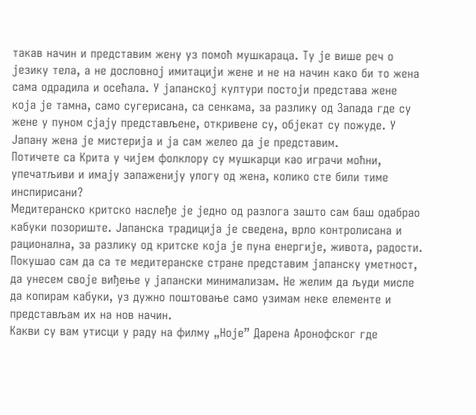такав начин и представим жену уз помоћ мушкараца. Ту је више реч о језику тела, а не дословној имитацији жене и не на начин како би то жена сама одрадила и осећала. У јапанској култури постоји представа жене која је тамна, само сугерисана, са сенкама, за разлику од Запада где су жене у пуном сјају представљене, откривене су, објекат су пожуде. У Јапану жена је мистерија и ја сам желео да је представим.
Потичете са Крита у чијем фолклору су мушкарци као играчи моћни, упечатљиви и имају запаженију улогу од жена, колико сте били тиме инспирисани?
Медитеранско критско наслеђе је једно од разлога зашто сам баш одабрао кабуки позориште. Јапанска традиција је сведена, врло контролисана и рационална, за разлику од критске која је пуна енергије, живота, радости. Покушао сам да са те медитеранске стране представим јапанску уметност, да унесем своје виђење у јапански минимализам. Не желим да људи мисле да копирам кабуки, уз дужно поштовање само узимам неке елементе и представљам их на нов начин.
Какви су вам утисци у раду на филму „Ноје” Дарена Аронофског где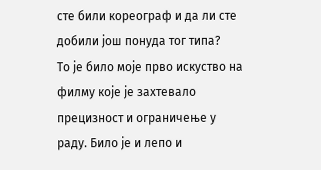сте били кореограф и да ли сте добили још понуда тог типа?
То је било моје прво искуство на филму које је захтевало прецизност и ограничење у раду. Било је и лепо и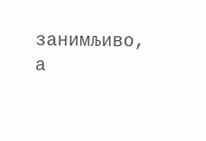занимљиво, а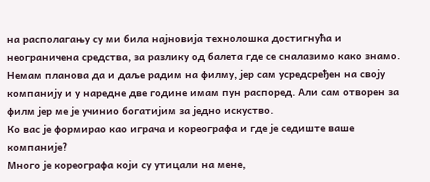на располагању су ми била најновија технолошка достигнућа и неограничена средства, за разлику од балета где се сналазимо како знамо. Немам планова да и даље радим на филму, јер сам усредсређен на своју компанију и у наредне две године имам пун распоред. Али сам отворен за филм јер ме је учинио богатијим за једно искуство.
Ко вас је формирао као играча и кореографа и где је седиште ваше компаније?
Много је кореографа који су утицали на мене,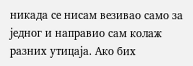никада се нисам везивао само за једног и направио сам колаж разних утицаја. Ако бих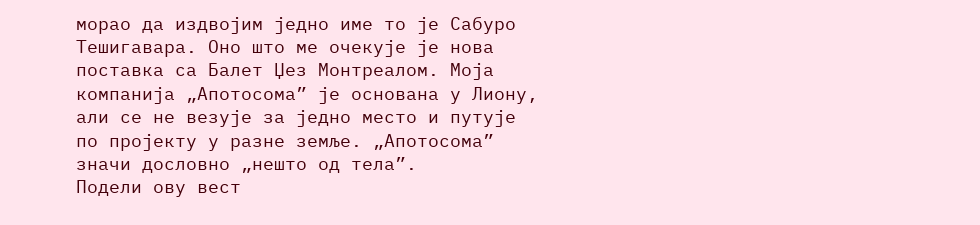морао да издвојим једно име то је Сабуро Тешигавара. Оно што ме очекује је нова поставка са Балет Џез Монтреалом. Моја компанија „Апотосома” је основана у Лиону, али се не везује за једно место и путује по пројекту у разне земље. „Апотосома” значи дословно „нешто од тела”.
Подели ову вест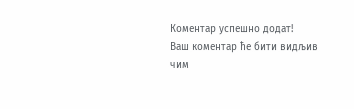Комeнтар успeшно додат!
Ваш комeнтар ћe бити видљив чим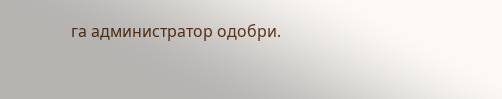га администратор одобри.